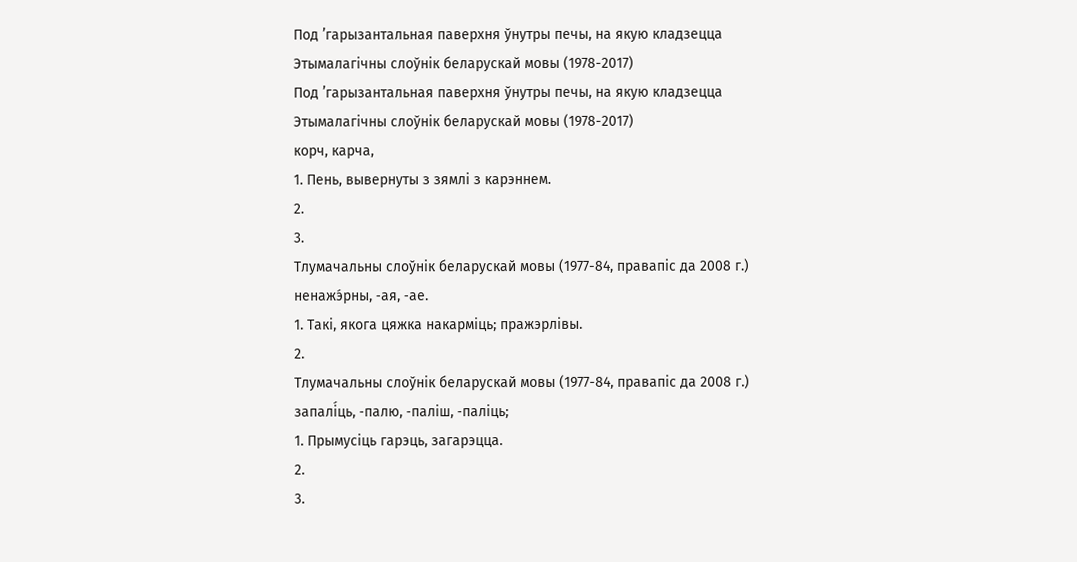Под ’гарызантальная паверхня ўнутры печы, на якую кладзецца
Этымалагічны слоўнік беларускай мовы (1978-2017)
Под ’гарызантальная паверхня ўнутры печы, на якую кладзецца
Этымалагічны слоўнік беларускай мовы (1978-2017)
корч, карча,
1. Пень, вывернуты з зямлі з карэннем.
2.
3.
Тлумачальны слоўнік беларускай мовы (1977-84, правапіс да 2008 г.)
ненажэ́рны, ‑ая, ‑ае.
1. Такі, якога цяжка накарміць; пражэрлівы.
2.
Тлумачальны слоўнік беларускай мовы (1977-84, правапіс да 2008 г.)
запалі́ць, ‑палю, ‑паліш, ‑паліць;
1. Прымусіць гарэць, загарэцца.
2.
3.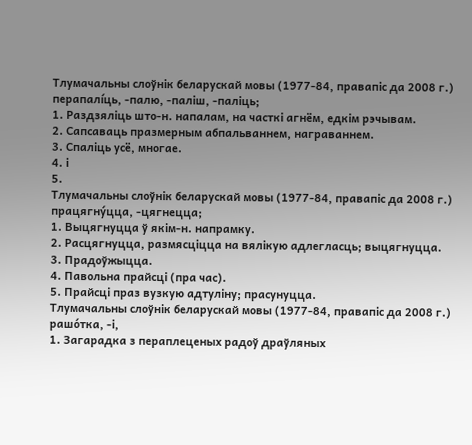Тлумачальны слоўнік беларускай мовы (1977-84, правапіс да 2008 г.)
перапалі́ць, ‑палю, ‑паліш, ‑паліць;
1. Раздзяліць што‑н. напалам, на часткі агнём, едкім рэчывам.
2. Сапсаваць празмерным абпальваннем, награваннем.
3. Спаліць усё, многае.
4. і
5.
Тлумачальны слоўнік беларускай мовы (1977-84, правапіс да 2008 г.)
працягну́цца, ‑цягнецца;
1. Выцягнуцца ў якім‑н. напрамку.
2. Расцягнуцца, размясціцца на вялікую адлегласць; выцягнуцца.
3. Прадоўжыцца.
4. Павольна прайсці (пра час).
5. Прайсці праз вузкую адтуліну; прасунуцца.
Тлумачальны слоўнік беларускай мовы (1977-84, правапіс да 2008 г.)
рашо́тка, ‑і,
1. Загарадка з пераплеценых радоў драўляных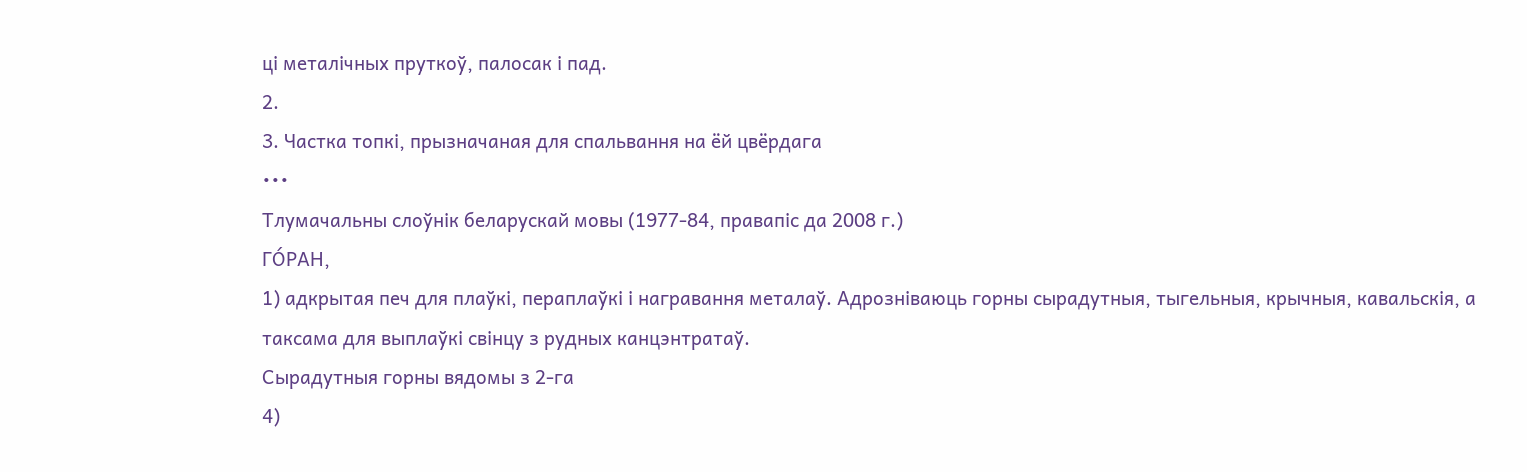ці металічных пруткоў, палосак і пад.
2.
3. Частка топкі, прызначаная для спальвання на ёй цвёрдага
•••
Тлумачальны слоўнік беларускай мовы (1977-84, правапіс да 2008 г.)
ГО́РАН,
1) адкрытая печ для плаўкі, пераплаўкі і награвання металаў. Адрозніваюць горны сырадутныя, тыгельныя, крычныя, кавальскія, а таксама для выплаўкі свінцу з рудных канцэнтратаў.
Сырадутныя горны вядомы з 2-га
4)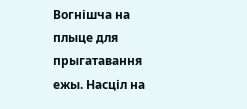Вогнішча на плыце для прыгатавання ежы. Насціл на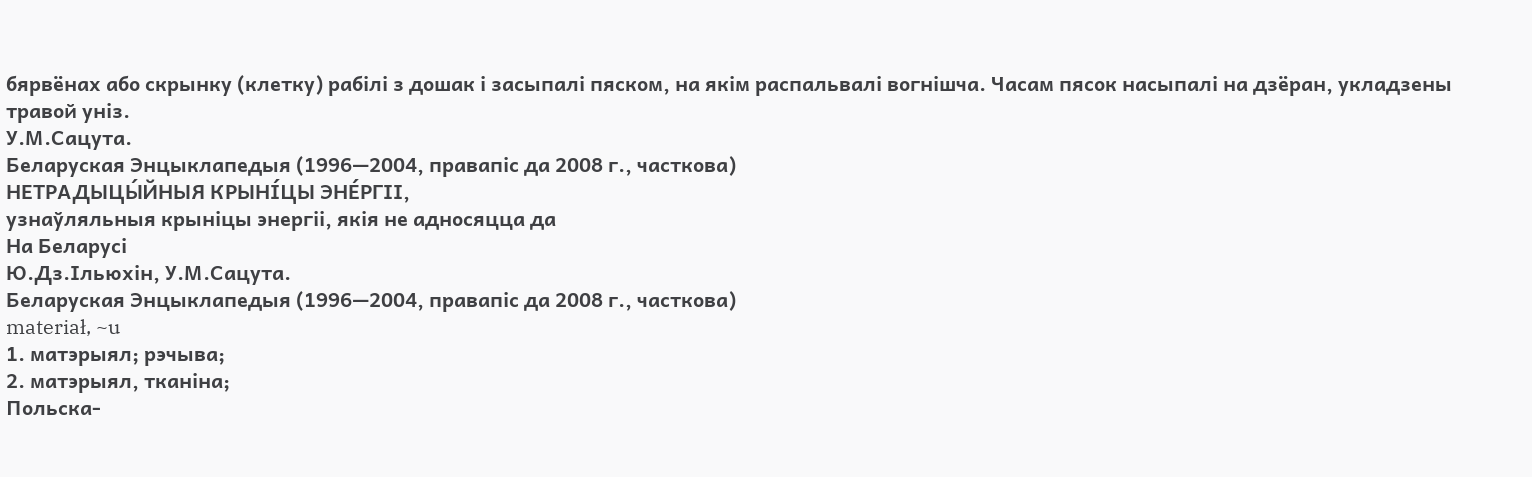бярвёнах або скрынку (клетку) рабілі з дошак і засыпалі пяском, на якім распальвалі вогнішча. Часам пясок насыпалі на дзёран, укладзены травой уніз.
У.М.Сацута.
Беларуская Энцыклапедыя (1996—2004, правапіс да 2008 г., часткова)
НЕТРАДЫЦЫ́ЙНЫЯ КРЫНІ́ЦЫ ЭНЕ́РГІІ,
узнаўляльныя крыніцы энергіі, якія не адносяцца да
На Беларусі
Ю.Дз.Ільюхін, У.М.Сацута.
Беларуская Энцыклапедыя (1996—2004, правапіс да 2008 г., часткова)
materiał, ~u
1. матэрыял; рэчыва;
2. матэрыял, тканіна;
Польска-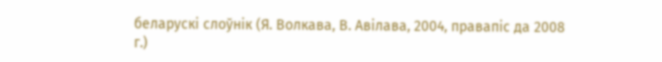беларускі слоўнік (Я. Волкава, В. Авілава, 2004, правапіс да 2008 г.)